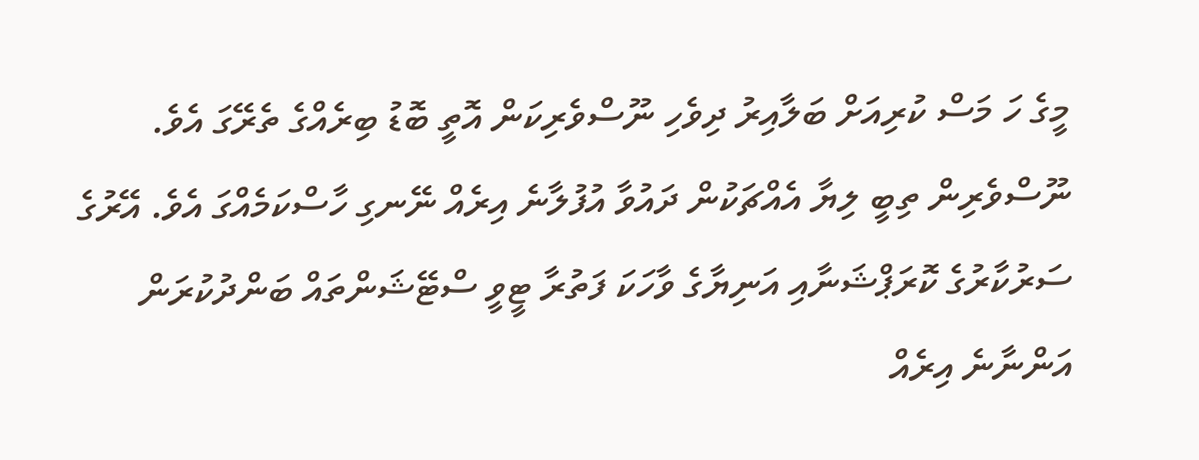މީގެ ހަ މަސް ކުރިއަށް ބަލާއިރު ދިވެހި ނޫސްވެރިކަން އޮތީ ބޮޑު ބިރެއްގެ ތެރޭގަ އެވެ. ނޫސްވެރިން ތިބީ ލިޔާ އެއްޗަކުން ދައުވާ އުފުލާނެ އިރެއް ނޭނގި ހާސްކަމެއްގަ އެވެ. އޭރުގެ ސަރުކާރުގެ ކޮރަޕްޝަނާއި އަނިޔާގެ ވާހަކަ ފަތުރާ ޓީވީ ސްޓޭޝަންތައް ބަންދުކުރަން އަންނާނެ އިރެއް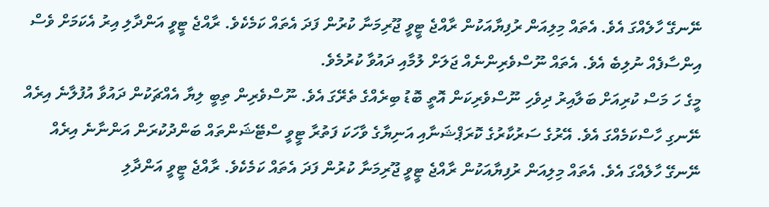ނޭނގޭ ހާލެއްގަ އެވެ. އެތައް މިލިއަން ރުފިޔާއަކުން ރާއްޖެ ޓީވީ ޖޫރިމަނާ ކުރުން ފަދަ އެތައް ކަމެކެވެ. ރާއްޖެ ޓީވީ އަންދާލި އިރު އެކަމަށް ވެސް އިންސާފެއް ނުލިބެ އެވެ. އެތައް ނޫސްވެރިންނެއް ޖަލަށް ލުމާއި ދައުވާ ކުރުމެވެ.
މީގެ ހަ މަސް ކުރިއަށް ބަލާއިރު ދިވެހި ނޫސްވެރިކަން އޮތީ ބޮޑު ބިރެއްގެ ތެރޭގަ އެވެ. ނޫސްވެރިން ތިބީ ލިޔާ އެއްޗަކުން ދައުވާ އުފުލާނެ އިރެއް ނޭނގި ހާސްކަމެއްގަ އެވެ. އޭރުގެ ސަރުކާރުގެ ކޮރަޕްޝަނާއި އަނިޔާގެ ވާހަކަ ފަތުރާ ޓީވީ ސްޓޭޝަންތައް ބަންދުކުރަން އަންނާނެ އިރެއް ނޭނގޭ ހާލެއްގަ އެވެ. އެތައް މިލިއަން ރުފިޔާއަކުން ރާއްޖެ ޓީވީ ޖޫރިމަނާ ކުރުން ފަދަ އެތައް ކަމެކެވެ. ރާއްޖެ ޓީވީ އަންދާލި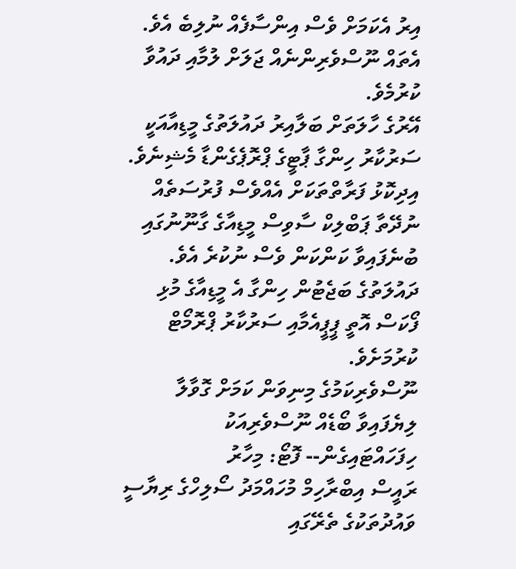އިރު އެކަމަށް ވެސް އިންސާފެއް ނުލިބެ އެވެ. އެތައް ނޫސްވެރިންނެއް ޖަލަށް ލުމާއި ދައުވާ ކުރުމެވެ.
އޭރުގެ ހާލަތަށް ބަލާއިރު ދައުލަތުގެ މީޑިއާއަކީ ސަރުކާރު ހިންގާ ޕާޓީގެ ޕްރޮޕެގެންޑާ މެޝިނެވެ. އިދިކޮޅު ފަރާތްތަކަށް އެއްވެސް ފުރުސަތެއް ނުދޭތާ ޕަބްލިކް ސާވިސް މީޑިއާގެ ގާނޫނުގައި ބުނެފައިވާ ކަންކަން ވެސް ނުކުރެ އެވެ. ދައުލަތުގެ ބަޖެޓުން ހިންގާ އެ މީޑިއާގެ މުޅި ފޯކަސް އޮތީ ޕީޕީއެމާއި ސަރުކާރު ޕްރޮމޯޓް ކުރުމަށެވެ.
ނޫސްވެރިކަމުގެ މިނިވަން ކަމަށް ގޮވާލާ ލިޔެފައިވާ ބޯޑެއް ނޫސްވެރިއަކު ހިފަހައްޓައިގެން-- ފޮޓޯ: މިހާރު
ރައީސް އިބްރާހިމް މުހައްމަދު ސޯލިހްގެ ރިޔާސީ ވައުދުތަކުގެ ތެރޭގައި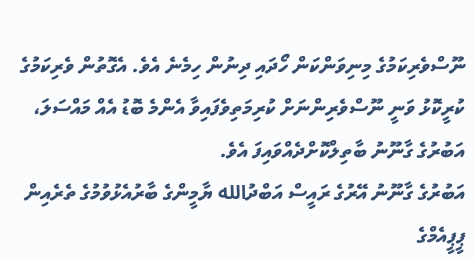ނޫސްވެރިކަމުގެ މިނިވަންކަން ހޯދައި ދިނުން ހިމެނެ އެވެ. އެގޮތުން ވެރިކަމުގެ ކުރީކޮޅު ވަނީ ނޫސްވެރިންނަށް ކުރިމަތިވެފައިވާ އެންމެ ބޮޑު އެއް މައްސަލަ، އަބުރުގެ ގާނޫނު ބާތިލްކޮށްދެއްވައިފަ އެވެ.
އަބުރުގެ ގާނޫނު އޭރުގެ ރައީސް އަބްދުالله ޔާމީންގެ ބާރުއެޅުވުމުގެ ތެރެއިން ޕީޕީއެމްގެ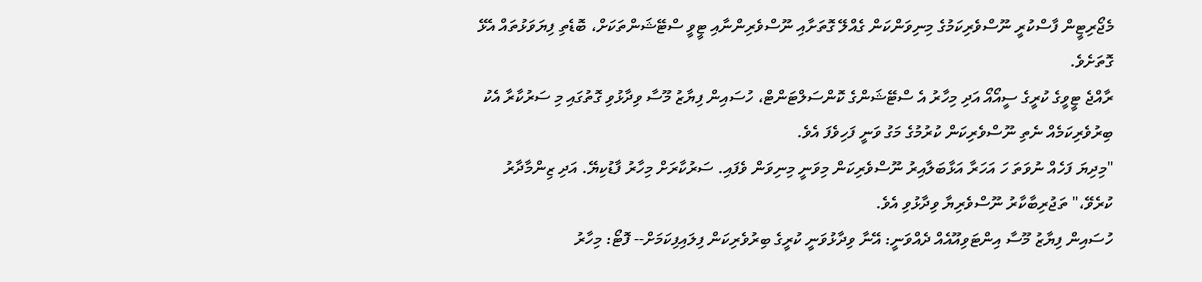މެޖޯރިޓީން ފާސްކުރީ ނޫސްވެރިކަމުގެ މިނިވަންކަން ގެއްލޭ ގޮތަށާއި ނޫސްވެރިންނާއި ޓީވީ ސްޓޭޝަންތަކަށް، ބޮޑެތި ފިޔަވަޅުތައް އެޅޭ ގޮތަށެވެ.
ރާއްޖެ ޓީވީގެ ކުރީގެ ސީއޯއޯ އަދި މިހާރު އެ ސްޓޭޝަންގެ ކޮންސަލްޓަންޓް، ހުސައިން ފިޔާޒު މޫސާ ވިދާޅުވި ގޮތުގައި މި ސަރުކާރާ އެކު ބިރުވެރިކަމެއް ނެތި ނޫސްވެރިކަން ކުރުމުގެ މަގު ވަނީ ފަހިވެފަ އެވެ.
"މިދިޔަ ފަހެއް ނުވަތަ ހަ އަހަރާ އަޅާބަލާއިރު ނޫސްވެރިކަން މިވަނީ މިނިވަން ވެފައި. ސަރުކާރަށް މިހާރު ފާޑުކިޔޭ. އަދި ޒިންމާދާރު ކުރެވޭ،" ތަޖުރިބާކާރު ނޫސްވެރިޔާ ވިދާޅުވި އެވެ.
ހުސައިން ފިޔާޒު މޫސާ އިންޓަވިއޫއެއް ދެއްވަނީ: އޭނާ ވިދާޅުވަނީ ކުރީގެ ބިރުވެރިކަން ފިލައިފިކަމަށް-- ފޮޓޯ: މިހާރު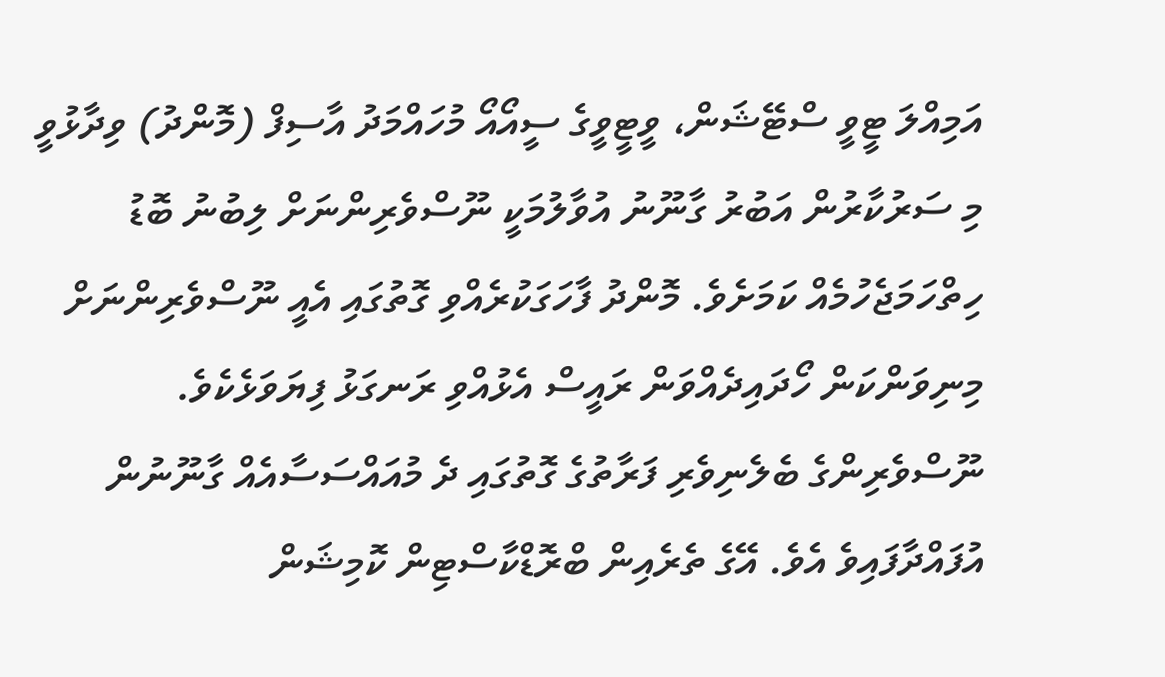އަމިއްލަ ޓީވީ ސްޓޭޝަން، ވީޓީވީގެ ސީއޯއޯ މުހައްމަދު އާސިފް (މޮންދު) ވިދާޅުވީ މި ސަރުކާރުން އަބުރު ގާނޫނު އުވާލުމަކީ ނޫސްވެރިންނަށް ލިބުނު ބޮޑު ހިތްހަމަޖެހުމެއް ކަމަށެވެ. މޮންދު ފާހަގަކުރެއްވި ގޮތުގައި އެއީ ނޫސްވެރިންނަށް މިނިވަންކަން ހޯދައިދެއްވަން ރައީސް އެޅުއްވި ރަނގަޅު ފިޔަވަޅެކެވެ.
ނޫސްވެރިންގެ ބެލެނިވެރި ފަރާތުގެ ގޮތުގައި ދެ މުއައްސަސާއެއް ގާނޫނުން އުފައްދާފައިވެ އެވެ. އޭގެ ތެރެއިން ބްރޮޑްކާސްޓިން ކޮމިޝަން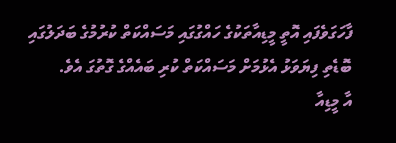ފާހަގަވެފައި އޮތީ މީޑިއާތަކުގެ ހައްގުގައި މަސައްކަތް ކުރުމުގެ ބަދަލުގައި ބޮޑެތި ފިޔަވަޅު އެޅުމަށް މަސައްކަތް ކުރި ބައެއްގެ ގޮތުގަ އެވެ.
އާ މީޑިއާ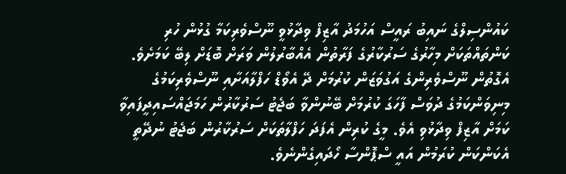ކައުންސިލްގެ ނައިބު ރައީސް އަހުމަދު އާޒިފް ވިދާޅުވީ ނޫސްވެރިކަމާ ގުޅުން ހުރި ކަންތައްތަކަށް މިހާރުގެ ސަރުކާރުގެ ފަރާތުން އެއްބާރުލުން ވަރަށް ބޮޑަށް ލިބޭ ކަމަށެވެ. އެގޮތުން ނޫސްވެރިންގެ އަގުވަޒަން ކުރުމަށް ދޭ އެވޯޑް ހަފްލާއަށާއި ނޫސްވެރިކަމުގެ މިނިވަންކަމުގެ ދުވަސް ފާހަގަ ކުރުމަށް ބޭނުންވާ ބަޖެޓު ސަރުކާރުން ހަމަޖައްސައިދީފައިވާ ކަމަށް އާޒިފް ވިދާޅުވި އެވެ. މީގެ ކުރިން އެފަދަ ހަފްލާތަކަށް ސަރުކާރުން ބަޖެޓު ނުދޭތީ އެކަންކަން ކުރަމުން އައީ ސްޕޮންސާ ހޯދައިގެންނެވެ.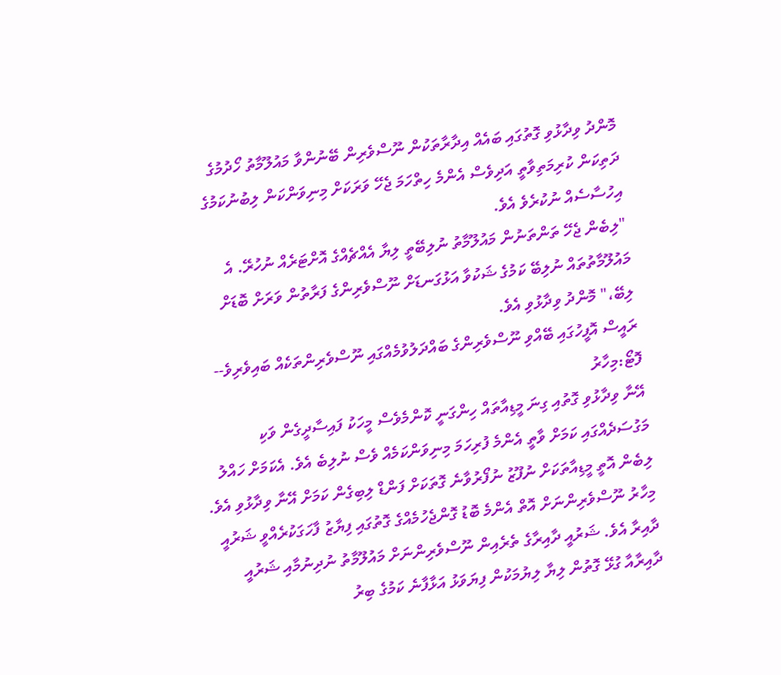މޮންދު ވިދާޅުވި ގޮތުގައި ބައެއް އިދާރާތަކުން ނޫސްވެރިން ބޭނުންވާ މައުލޫމާތު ހޯދުމުގެ ދަތިކަން ކުރިމަތިވާތީ އަދިވެސް އެންމެ ހިތްހަމަ ޖެހޭ ވަރަކަށް މިނިވަންކަން ލިބުނުކަމުގެ އިހުސާސެއް ނުކުރެވެ އެވެ.
"ލިބެން ޖެހޭ ތަންތަނުން މައުލޫމާތު ނުލިބޭތީ ލިޔާ އެއްޗެއްގެ އޮށްޓަރެއް ނުހުރޭ. އެ މައުލޫމާތުތައް ނުލިބޭ ކަމުގެ ޝަކުވާ އަޅުގަނޑަށް ނޫސްވެރިންގެ ފަރާތުން ވަރަށް ބޮޑަށް ލިބޭ،" މޮންދު ވިދާޅުވި އެވެ.
ރައީސް އޮފީހުގައި ބޭއްވި ނޫސްވެރިންގެ ބައްދަލުވުމެއްގައި ނޫސްވެރިންތަކެއް ބައިވެރިވެ-- ފޮޓޯ:މިހާރު
އޭނާ ވިދާޅުވި ގޮތުއި ގިނަ މީޑިއާތައް ހިންގަނީ ކޮންމެވެސް މީހަކު ފައިސާދީގެން ވަކި މަގުސަދެއްގައި ކަމަށް ވާތީ އެންމެ ފުރިހަމަ މިނިވަންކަމެއް ވެސް ނުލިބެ އެވެ. އެކަމަށް ހައްލު ލިބެން އޮތީ މީޑިއާތަކަށް ނުފޫޒު ނުފޯރުވާނެ ގޮތަކަށް ފަންޑް ލިބިގެން ކަމަށް އޭނާ ވިދާޅުވި އެވެ.
މިހާރު ނޫސްވެރިންނަށް އޮތް އެންމެ ބޮޑު ގޮންޖެހުމެއްގެ ގޮތުގައި ފިޔާޒު ފާހަގަކުރެއްވީ ޝަރުއީ ދާއިރާ އެވެ. ޝަރުއީ ދާއިރާގެ ތެރެއިން ނޫސްވެރިންނަށް މައުލޫމާތު ނުދިނުމާއި ޝަރުއީ ދާއިރާއާ ގުޅޭ ގޮތުން ލިޔާ ލިޔުމަކުން ފިޔަވަޅު އަޅާފާނެ ކަމުގެ ބިރު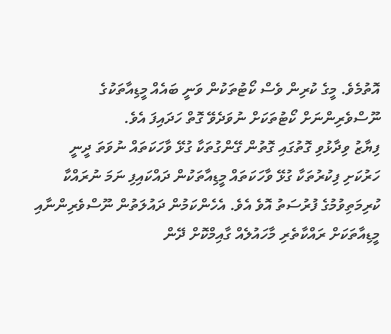އޮތުމެވެ. މީގެ ކުރިން ވެސް ކޯޓުތަކުން ވަނީ ބައެއް މީޑިއާތަކުގެ ނޫސްވެރިންނަށް ކޯޓުތަކަށް ނުވަދެވޭ ގޮތް ހަދައިފަ އެވެ.
ފިޔާޒު ވިދާޅުވި ގޮތުގައި ގޮތުން ގޭންގުތަކާ ގުޅޭ ވާހަކަތައް ނުވަތަ ދީނީ ހަރުކަށި ފިކުރުތަކާ ގުޅޭ ވާހަކަތައް މީޑިއާތަކުން ދައްކައިފި ނަމަ ނުރައްކާ ކުރިމަތިވުމުގެ ފުރުސަތު އޮވެ އެވެ. އެހެންކަމުން ދައުލަތުން ނޫސްވެރިންނާއި މީޑިއާތަކަށް ރައްކާތެރި މާހައުލެއް ގާއިމްކޮށް ދޭން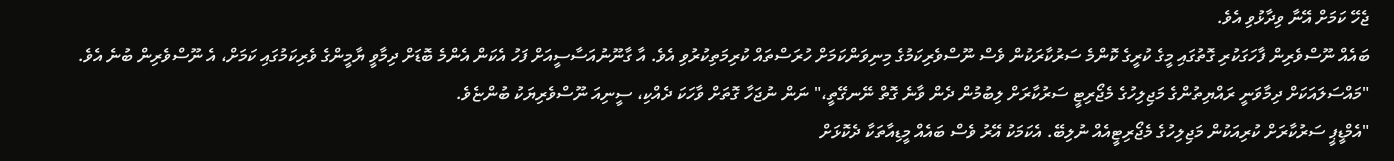ޖެހޭ ކަމަށް އޭނާ ވިދާޅުވި އެވެ.
ބައެއް ނޫސްވެރިން ފާހަގަކުރި ގޮތުގައި މީގެ ކުރީގެ ކޮންމެ ސަރުކާރަކުން ވެސް ނޫސްވެރިކަމުގެ މިނިވަންކަމަށް ހުރަސްތައް ކުރިމަތިކުރުވި އެވެ. އާ ގާނޫނުއަސާސީއަށް ފަހު އެކަން އެންމެ ބޮޑަށް ދިމާވީ ޔާމީންގެ ވެރިކަމުގައި ކަމަށް، އެ ނޫސްވެރިން ބުނެ އެވެ.
"މައްސަލައަކަށް ދިމާވަނީ ރައްޔިތުންގެ މަޖިލިހުގެ މެޖޯރިޓީ ސަރުކާރަށް ލިބުމުން ދެން ވާނެ ގޮތް ނޭނގޭތީ،" ނަން ނުޖަހާ ގޮތަށް ވާހަކަ ދެއްކި، ސީނިއަ ނޫސްވެރިޔަކު ބުންޏެވެ.
"އެމްޑީޕީ ސަރުކާރަށް ކުރިއަކުން މަޖިލިހުގެ މެޖޯރިޓީއެއް ނުލިބޭ. އެކަމަކު އޭރު ވެސް ބައެއް މީޑިއާތަކާ ދެކޮޅަށް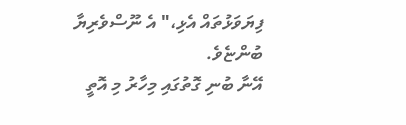ފިޔަވަޅުތައް އެޅި،" އެ ނޫސްވެރިޔާ ބުންޏެވެ.
އޭނާ ބުނި ގޮތުގައި މިހާރު މި އޮތީ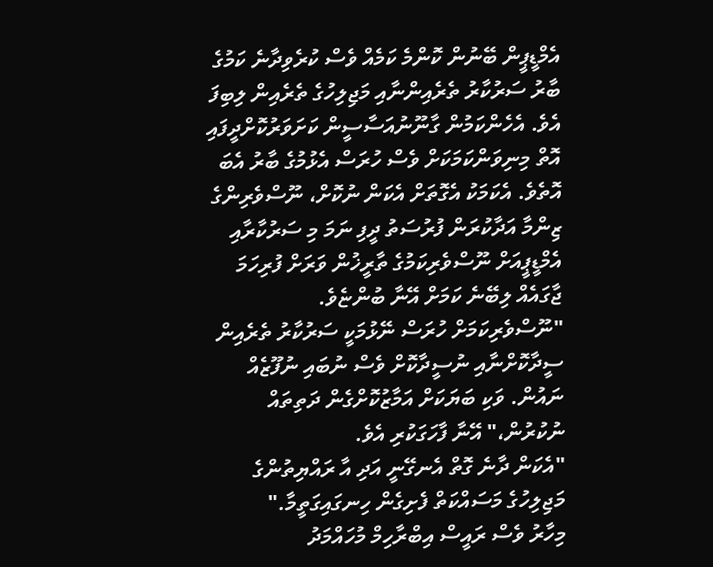އެމްޑީޕީން ބޭނުން ކޮންމެ ކަމެއް ވެސް ކުރެވިދާނެ ކަމުގެ ބާރު ސަރުކާރު ތެރެއިންނާއި މަޖިލިހުގެ ތެރެއިން ލިބިފަ އެވެ. އެހެންކަމުން ގާނޫނުއަސާސީން ކަށަވަރުކޮށްދީފައި އޮތް މިނިވަންކަމަކަށް ވެސް ހުރަސް އެޅުމުގެ ބާރު އެބަ އޮތެވެ. އެކަމަކު އެގޮތަށް އެކަން ނުކޮށް، ނޫސްވެރިންގެ ޒިންމާ އަދާކުރަން ފުރުސަތު ދީފި ނަމަ މި ސަރުކާރާއި އެމްޑީޕީއަށް ނޫސްވެރިކަމުގެ ތާރީޚުން ވަރަށް ފުރިހަމަ ޖާގައެއް ލިބޭނެ ކަމަށް އޭނާ ބުންޏެވެ.
"ނޫސްވެރިކަމަށް ހުރަސް ނޭޅުމަކީ ސަރުކާރު ތެރެއިން ސީދާކޮށްނާއި ނުސީދާކޮށް ވެސް ނުބައި ނުފޫޒެއް ނައުން. ވަކި ބަޔަކަށް އަމާޒުކޮށްގެން ދަތިތައް ނުކުރުން،" އޭނާ ފާހަގަކުރި އެވެ.
"އެކަން ދާނެ ގޮތް އެނގޭނީ އަދި އާ ރައްޔިތުންގެ މަޖިލިހުގެ މަސައްކަތް ފެށިގެން ހިނގައިގަތީމާ."
މިހާރު ވެސް ރައީސް އިބްރާހިމް މުހައްމަދު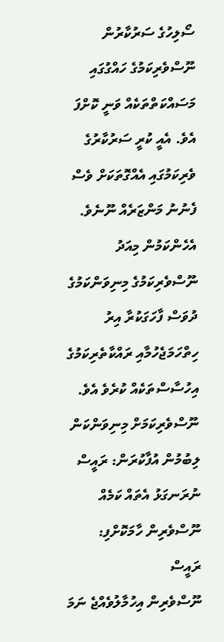ސޯލިހުގެ ސަރުކާރުން ނޫސްވެރިކަމުގެ ހައްގުގައި މަސައްކަތްތަކެއް ވަނީ ކޮށްފަ އެވެ. އެއީ ކުރީ ސަރުކާރުގެ ވެރިކަމުގައި އެއްގޮތަކަށް ވެސް ފެނުނު މަންޒަރެއް ނޫނެވެ. އެހެންކަމުން މިއަދު ނޫސްވެރިކަމުގެ މިނިވަންކަމުގެ ދުވަސް ފާހަގަކުރާ އިރު ހިތްހަމަޖެހުމާއި ރައްކާތެރިކަމުގެ އިހުސާސްތަކެއް ކުރެވެ އެވެ.
ނޫސްވެރިކަމަށް މިނިވަންކަން ލިބުމުން އުފާކުރަން: ރައީސް
ނުރަނގަޅު އެތައް ކަމެއް ނޫސްވެރިން ހާމަކޮށްފި: ރައީސް
ނޫސްވެރިން އިހުމާލުވެއްޖެ ނަމަ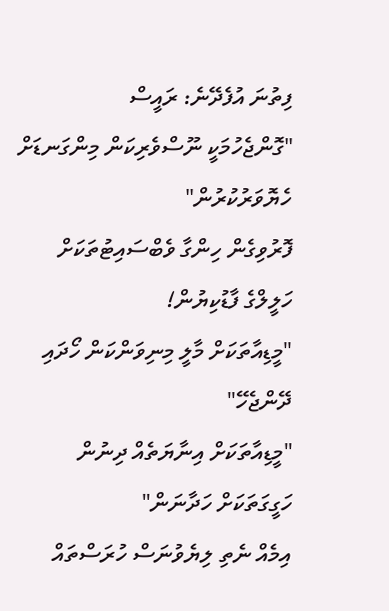ފިތުނަ އުފެދޭނެ: ރައީސް
"ގޮންޖެހުމަކީ ނޫސްވެރިކަން މިންގަނޑަށް ހެޔޮވަރުކުރުން"
ފޮރުވިގެން ހިންގާ ވެބްސައިޓުތަކަށް ހަލީލްގެ ފާޑުކިޔުން!
"މީޑިއާތަކަށް މާލީ މިނިވަންކަން ހޯދައި ދޭންޖެހޭ"
"މީޑިއާތަކަށް އިނާޔަތެއް ދިނުން ހަގީގަތަކަށް ހަދާނަން"
އިމެއް ނެތި ލިޔެވުނަސް ހުރަސްތައް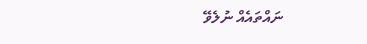ނައްތައެއް ނުލެވޭ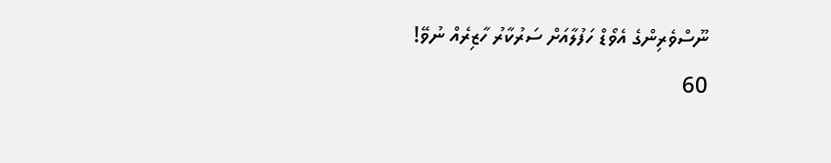ނޫސްވެރިންގެ އެވޯޑް ހަފުލާއަށް ސަރުކާރު ހާޒިރެއް ނުވޭ!
60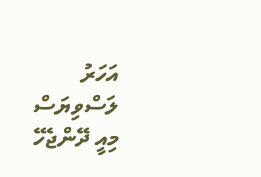އަހަރު ލަސްވިޔަސް މިއީ ދޭންޖެހޭ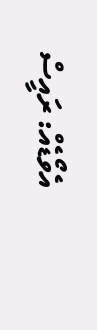އެވޯޑެއް: ރައީސް